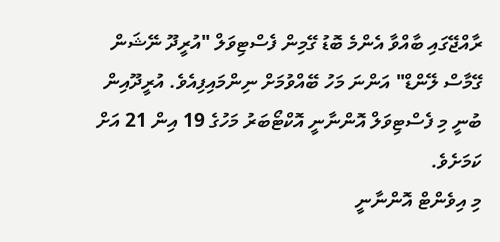ރާއްޖޭގައި ބާއްވާ އެންމެ ބޮޑު ގޭމިން ފެސްޓިވަލް "އުރީދޫ ނޭޝަން ގޭމާސް ލޭންޑް" އަންނަ މަހު ބޭއްވުމަށް ނިންމައިފިއެވެ. އުރީދޫއިން ބުނީ މި ފެސްޓިވަލް އޮންނާނީ އޮކްޓޯބަރު މަހުގެ 19 އިން 21 އަށް ކަމަށެވެ.
މި އިވެންޓް އޮންނާނީ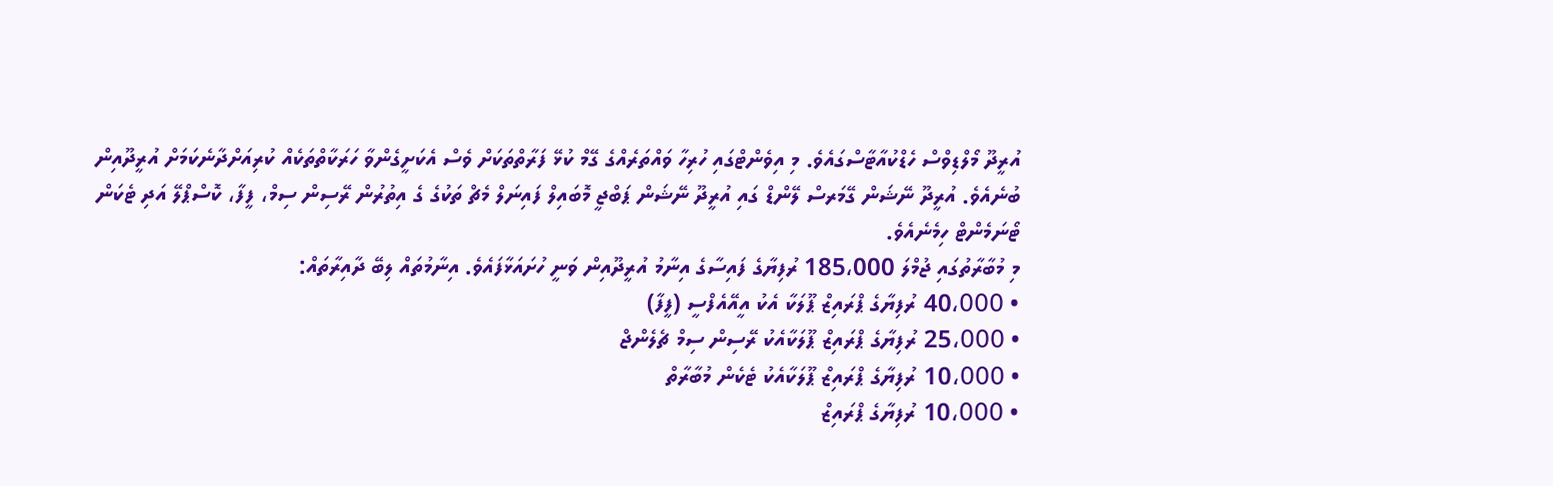އުރީދޫ މޯލްޑިވްސް ހެޑްކުއާޓާސްގައެވެ. މި އިވެންޓްގައި ހުރިހާ ވައްތަރެއްގެ ގޭމް ކުޅޭ ފަރާތްތަކަށް ވެސް އެކަށީގެންވާ ހަރަކާތްތަކެއް ކުރިއަށްދާނެކަމަށް އުރީދޫއިން ބުނެއެވެ. އުރީދޫ ނޭޝަން ގޭމަރސް ލޭންޑް ގައި އުރީދޫ ނޭޝަން ޕަބްޖީ މޮބައިލް ފައިނަލް މެޗް ތަކުގެ ގެ އިތުރުން ރޭސިން ސިމް، ފީފާ، ކޮސްޕްލޭ އަދި ޓެކަން ޓޯނަމެންޓް ހިމެނެއެވެ.
މި މުބާރާތުގައި ޖުމްލަ 185،000 ރުފިޔާގެ ފައިސާގެ އިނާމު އުރީދޫއިން ވަނީ ހުށައަޅާފައެވެ. އިނާމުތައް ލިބޭ ދާއިރާތައް:
• 40،000 ރުފިޔާގެ ޕްރައިޒް ޕޫލަކާ އެކު އީއޭއެފްސީ (ފީފާ)
• 25،000 ރުފިޔާގެ ޕްރައިޒް ޕޫލަކާއެކު ރޭސިން ސިމް ޗެލެންޖް
• 10،000 ރުފިޔާގެ ޕްރައިޒް ޕޫލަކާއެކު ޓެކެން މުބާރާތް
• 10،000 ރުފިޔާގެ ޕްރައިޒް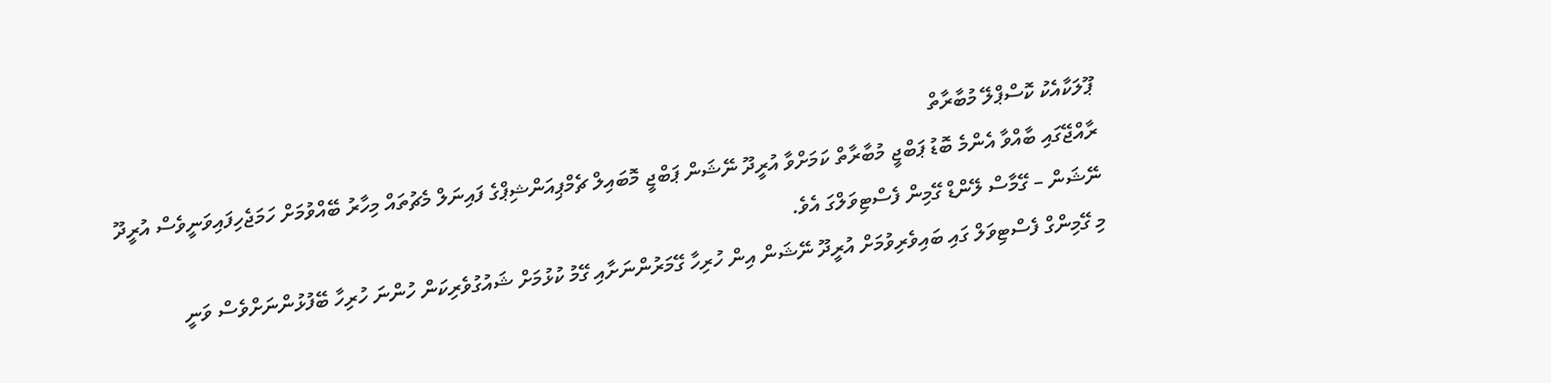ޕޫލަކާއެކު ކޮސްޕްލޭ މުބާރާތް
ރާއްޖޭގައި ބާއްވާ އެންމެ ބޮޑު ޕަބްޖީ މުބާރާތް ކަމަށްވާ އުރީދޫ ނޭޝަން ޕަބްޖީ މޮބައިލް ޗެމްޕިއަންޝިޕްގެ ފައިނަލް މެޗުތައް މިހާރު ބޭއްވުމަށް ހަމަޖެހިފައިވަނީވެސް އުރީދޫ ނޭޝަން – ގޭމާސް ލޭންޑް ގޭމިން ފެސްޓިވަލްގަ އެވެ.
މި ގޭމިންގް ފެސްޓިވަލް ގައި ބައިވެރިވުމަށް އުރީދޫ ނޭޝަން އިން ހުރިހާ ގޭމަރުންނަށާއި ގޭމު ކުޅުމަށް ޝައުގުވެރިކަން ހުންނަ ހުރިހާ ބޭފުޅުންނަށްވެސް ވަނީ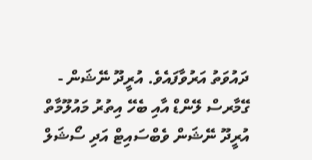ދައުވަތު އަރުވާފައެވެ. އުރީދޫ ނޭޝަން - ގޭމާރސް ލޭންޑް އާއި ބެހޭ އިތުރު މައުލޫމާތް އުރީދޫ ނޭޝަން ވެބްސައިޓް އަދި ސޯޝަލް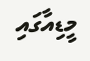މީޑިއާގައި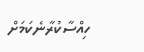ހިއްސާކުރާނެކަމަށް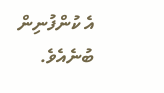އެ ކުންފުނިން ބުނެއެވެ.